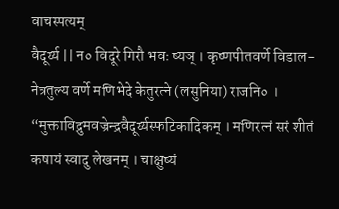वाचस्पत्यम्
वैदूर्य्य || न० विदूरे गिरौ भवः ष्यञ् । कृष्णपीतवर्णे विडाल- नेत्रतुल्य वर्णे मणिभेदे केतुरत्ने (लसुनिया) राजनि० । “मुक्ताविद्रुमवज्रेन्द्रवैदूर्य्यस्फटिकादिकम् । मणिरत्नं सरं शीतं कषायं स्वादु लेखनम् । चाक्षुष्यं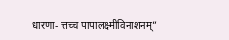धारणा- त्तच्च पापालक्ष्मीविनाशनम्”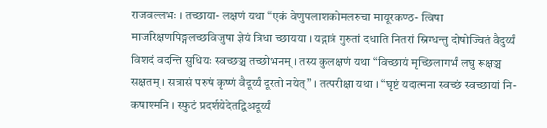राजवल्लभः । तच्छाया- लक्षणं यथा “एकं वेणुपलाशकोमलरुचा मायूरकण्ठ- त्विषा मार्जारेक्षणपिङ्गलच्छविजुषा ज्ञेयं त्रिधा च्छायया । यद्गात्रं गुरुतां दधाति नितरां स्निग्धन्तु दोषोज्वितं वैदुर्य्यं विशदं वदन्ति सुधियः स्वच्छञ्च तच्छोभनम् । तस्य कुलक्षणं यथा “विच्छायं मृच्छिलागर्भं लघु रूक्षञ्च सक्षतम् । सत्रासं परुषं कृष्णं वैदूर्य्यं दूरतो नयेत्” । तत्परीक्षा यथा । “घृष्टं यदात्मना स्वच्छं स्वच्छायां नि- कषाश्मनि । स्फुटं प्रदर्शयेदेतद्विअदूर्य्यं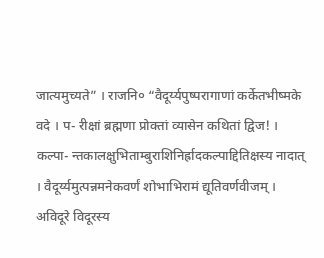जात्यमुच्यते” । राजनि० “वैदूर्य्यपुष्परागाणां कर्केतभीष्मके वदे । प- रीक्षां ब्रह्मणा प्रोक्तां व्यासेन कथितां द्विज! । कल्पा- न्तकालक्षुभिताम्बुराशिनिर्ह्रादकल्पाद्दितिक्षस्य नादात् । वैदूर्य्यमुत्पन्नमनेकवर्णं शोभाभिरामं द्यूतिवर्णवीजम् । अविदूरे विदूरस्य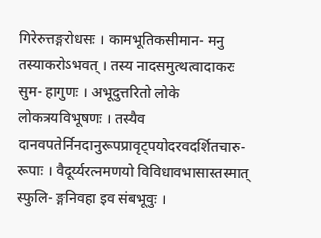गिरेरुत्तङ्गरोधसः । कामभूतिकसीमान- मनु तस्याकरोऽभवत् । तस्य नादसमुत्थत्वादाकरः सुम- हागुणः । अभूदुत्तरितो लोके लोकत्रयविभूषणः । तस्यैव दानवपतेर्निनदानुरूपप्रावृट्पयोदरवदर्शितचारु- रूपाः । वैदूर्य्यरत्नमणयो विविधावभासास्तस्मात् स्फुलि- ङ्गनिवहा इव संबभूवुः ।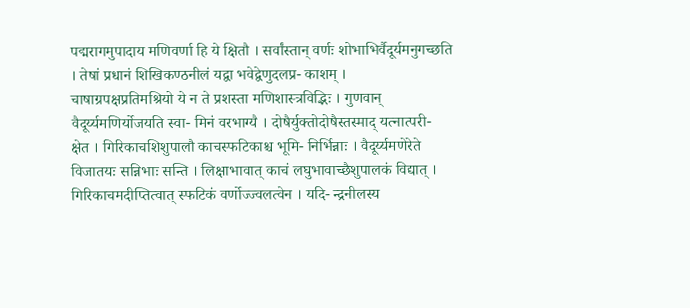पद्मरागमुपादाय मणिवर्णा हि ये क्षितौ । सर्वांस्तान् वर्णः शोभाभिर्वैदूर्यमनुगच्छति । तेषां प्रधानं शिखिकण्ठनीलं यद्वा भवेद्वेणुदलप्र- काशम् । चाषाग्रपक्षप्रतिमश्रियो ये न ते प्रशस्ता मणिशास्त्रविद्भिः । गुणवान् वैदूर्य्यमणिर्योजयति स्वा- मिनं वरभाग्यै । दोषैर्युक्तोदोषैस्तस्माद् यत्नात्परी- क्षेत । गिरिकाचशिशुपालौ काचस्फटिकाश्च भूमि- निर्भिन्नाः । वैदूर्य्यमणेरेते विजातयः सन्निभाः सन्ति । लिक्षाभावात् काचं लघुभावाच्छैशुपालकं विद्यात् । गिरिकाचमदीप्तित्वात् स्फटिकं वर्णोज्ज्वलत्वेन । यदि- न्द्रनीलस्य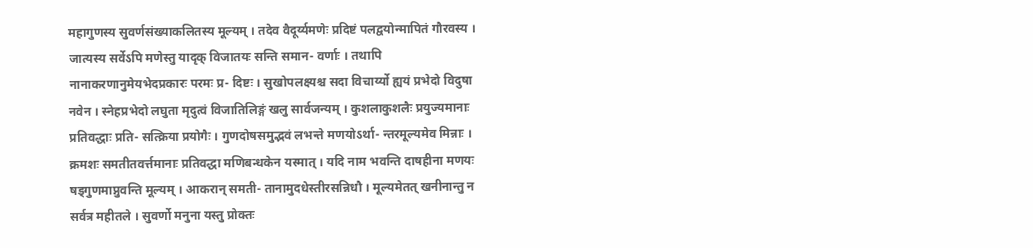महागुणस्य सुवर्णसंख्याकलितस्य मूल्यम् । तदेव वैदूर्य्यमणेः प्रदिष्टं पलद्वयोन्मापितं गौरवस्य । जात्यस्य सर्वेऽपि मणेस्तु यादृक् विजातयः सन्ति समान- वर्णाः । तथापि नानाकरणानुमेयभेदप्रकारः परमः प्र- दिष्टः । सुखोपलक्ष्यश्च सदा विचार्य्यो ह्ययं प्रभेदो विदुषा नवेन । स्नेहप्रभेदो लघुता मृदुत्वं विजातिलिङ्गं खलु सार्वजन्यम् । कुशलाकुशलैः प्रयुज्यमानाः प्रतिवद्धाः प्रति- सत्क्रिया प्रयोगैः । गुणदोषसमुद्भवं लभन्ते मणयोऽर्था- न्तरमूल्यमेव मिन्नाः । क्रमशः समतीतवर्त्तमानाः प्रतिवद्धा मणिबन्धकेन यस्मात् । यदि नाम भवन्ति दाषहीना मणयः षड्गुणमाप्नुवन्ति मूल्यम् । आकरान् समती- तानामुदधेस्तीरसन्निधौ । मूल्यमेतत् खनीनान्तु न सर्वत्र महीतले । सुवर्णो मनुना यस्तु प्रोक्तः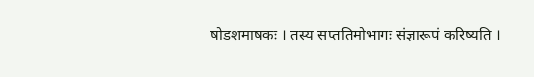षोडशमाषकः । तस्य सप्ततिमोभागः संज्ञारूपं करिष्यति ।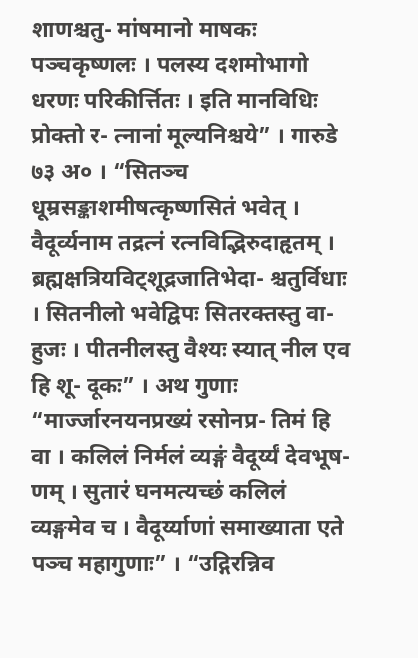शाणश्चतु- मांषमानो माषकः पञ्चकृष्णलः । पलस्य दशमोभागो धरणः परिकीर्त्तितः । इति मानविधिः प्रोक्तो र- त्नानां मूल्यनिश्चये” । गारुडे ७३ अ० । “सितञ्च धूम्रसङ्काशमीषत्कृष्णसितं भवेत् । वैदूर्व्यनाम तद्रत्नं रत्नविद्भिरुदाहृतम् । ब्रह्मक्षत्रियविट्शूद्रजातिभेदा- श्चतुर्विधाः । सितनीलो भवेद्विपः सितरक्तस्तु वा- हुजः । पीतनीलस्तु वैश्यः स्यात् नील एव हि शू- दूकः” । अथ गुणाः “मार्ज्जारनयनप्रख्यं रसोनप्र- तिमं हि वा । कलिलं निर्मलं व्यङ्गं वैदूर्य्यं देवभूष- णम् । सुतारं घनमत्यच्छं कलिलं व्यङ्गमेव च । वैदूर्य्याणां समाख्याता एते पञ्च महागुणाः” । “उद्गिरन्निव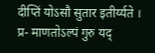दीप्तिं योऽसौ सुतार इतीर्य्यते । प्र- माणतोऽल्पं गुरु यद्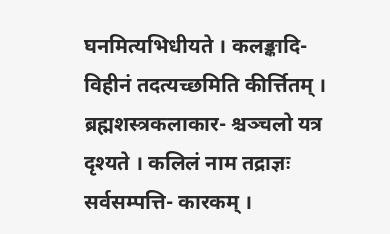घनमित्यभिधीयते । कलङ्कादि- विहीनं तदत्यच्छमिति कीर्त्तितम् । ब्रह्मशस्त्रकलाकार- श्चञ्चलो यत्र दृश्यते । कलिलं नाम तद्राज्ञः सर्वसम्पत्ति- कारकम् ।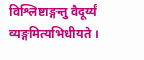विश्लिष्टाङ्गन्तु वैदूर्य्यं व्यङ्गमित्यभिधीयते ।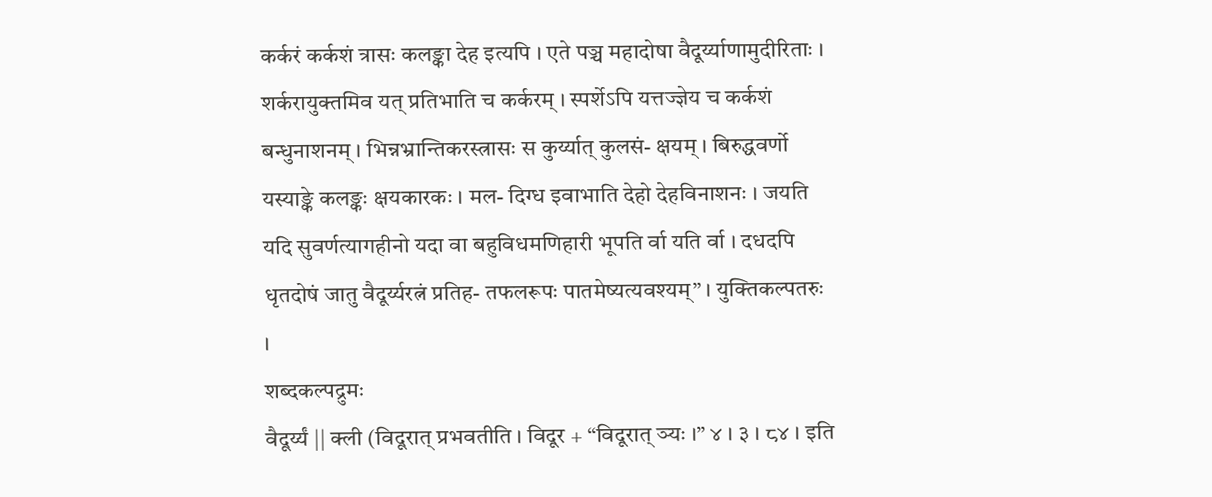कर्करं कर्कशं त्रासः कलङ्का देह इत्यपि । एते पञ्च महादोषा वैदूर्य्याणामुदीरिताः । शर्करायुक्तमिव यत् प्रतिभाति च कर्करम् । स्पर्शेऽपि यत्तज्ज्ञेय च कर्कशं बन्धुनाशनम् । भिन्नभ्रान्तिकरस्त्रासः स कुर्य्यात् कुलसं- क्षयम् । बिरुद्धवर्णो यस्याङ्के कलङ्कः क्षयकारकः । मल- दिग्ध इवाभाति देहो देहविनाशनः । जयति यदि सुवर्णत्यागहीनो यदा वा बहुविधमणिहारी भूपति र्वा यति र्वा । दधदपि धृतदोषं जातु वैदूर्य्यरत्नं प्रतिह- तफलरूपः पातमेष्यत्यवश्यम्” । युक्तिकल्पतरुः ।
शब्दकल्पद्रुमः
वैदूर्य्यं || क्ली (विदूरात् प्रभवतीति । विदूर + “विदूरात् ञ्यः ।” ४ । ३ । ८४ । इति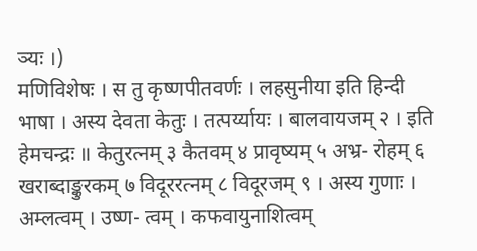ञ्यः ।)
मणिविशेषः । स तु कृष्णपीतवर्णः । लहसुनीया इति हिन्दी भाषा । अस्य देवता केतुः । तत्पर्य्यायः । बालवायजम् २ । इति हेमचन्द्रः ॥ केतुरत्नम् ३ कैतवम् ४ प्रावृष्यम् ५ अभ्र- रोहम् ६ खराब्दाङ्कुरकम् ७ विदूररत्नम् ८ विदूरजम् ९ । अस्य गुणाः । अम्लत्वम् । उष्ण- त्वम् । कफवायुनाशित्वम्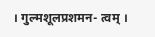। गुल्मशूलप्रशमन- त्वम् ।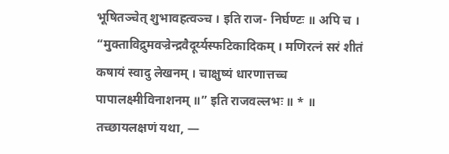भूषितञ्चेत् शुभावहत्वञ्च । इति राज- निर्घण्टः ॥ अपि च । “मुक्ताविद्रुमवज्रेन्द्रवैदूर्य्यस्फटिकादिकम् । मणिरत्नं सरं शीतं कषायं स्वादु लेखनम् । चाक्षुष्यं धारणात्तच्च पापालक्ष्मीविनाशनम् ॥” इति राजवल्लभः ॥ * ॥
तच्छायलक्षणं यथा, —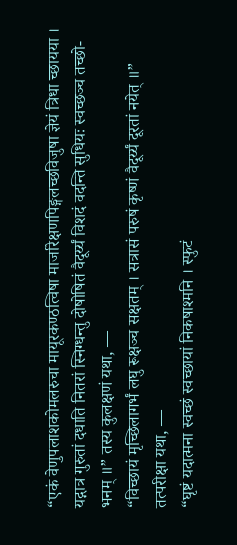“एकं वेणुपलाशकोमलरुचा मायूरकण्ठत्विषा मार्जारेक्षणपिङ्गलच्छविजुषा ज्ञेयं त्रिधा च्छायया । यद्गात्र गुरुतां दधाति नितरां स्निग्धन्तु दोषोषितं वैदूर्य्यं विशदं वदन्ति सुधियः स्वच्छञ्च तच्छो- भनम् ॥” तस्य कुलक्षणं यथा, —
“विच्छायं मृच्छिलागर्भं लघु रूक्षञ्च सक्षतम् । सत्रासं परुषं कृष्णं वैदूर्य्यं दूरतां नयेत् ॥” तत्परीक्षा यथा, —
“घृष्टं यदात्मना स्वच्छं स्वच्छायां निकषाश्मनि । स्फुटं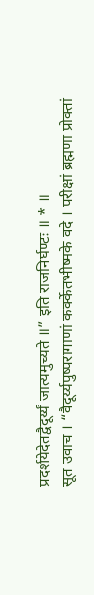प्रदर्शयेदेतद्वैदूर्य्यं जात्यमुच्यते ॥” इति राजनिर्घण्टः ॥ * ॥
सूत उवाच । “वैदूर्य्यपुष्परागाणां कर्क्केतभीष्मके वदे । परीक्षां ब्रह्मणा प्रोक्तां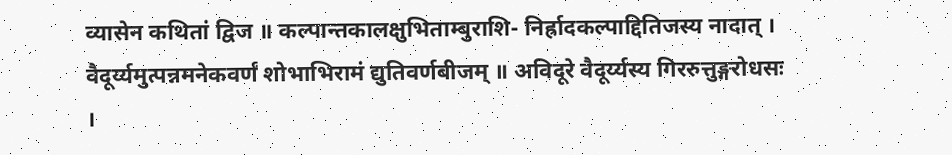व्यासेन कथितां द्विज ॥ कल्पान्तकालक्षुभिताम्बुराशि- निर्ह्रादकल्पाद्दितिजस्य नादात् । वैदूर्य्यमुत्पन्नमनेकवर्णं शोभाभिरामं द्युतिवर्णबीजम् ॥ अविदूरे वैदूर्य्यस्य गिररुत्तुङ्गरोधसः ।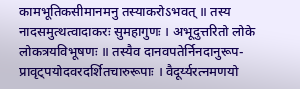कामभूतिकसीमानमनु तस्याकरोऽभवत् ॥ तस्य नादसमुत्थत्वादाकरः सुमहागुणः । अभूदुत्तरितो लोके लोकत्रयविभूषणः ॥ तस्यैव दानवपतेर्निनदानुरूप- प्रावृट्पयोदवरदर्शितचारुरूपाः । वैदूर्य्यरत्नमणयो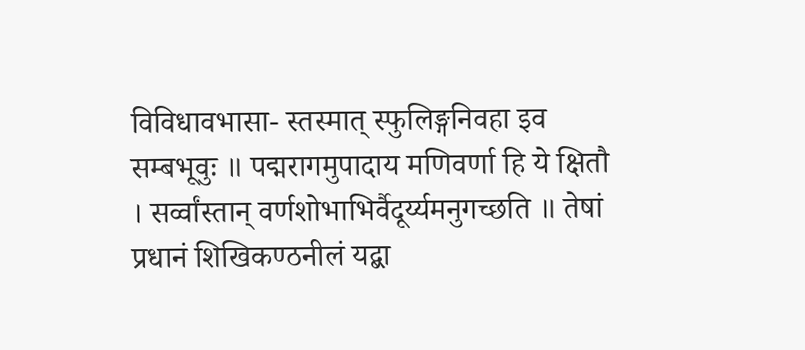विविधावभासा- स्तस्मात् स्फुलिङ्गनिवहा इव सम्बभूवुः ॥ पद्मरागमुपादाय मणिवर्णा हि ये क्षितौ । सर्व्वांस्तान् वर्णशोभाभिर्वैदूर्य्यमनुगच्छति ॥ तेषां प्रधानं शिखिकण्ठनीलं यद्बा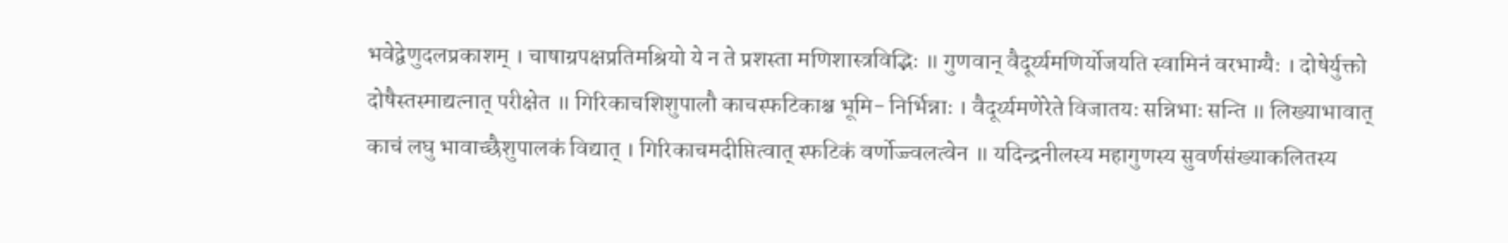भवेद्वेणुदलप्रकाशम् । चाषाग्रपक्षप्रतिमश्रियो ये न ते प्रशस्ता मणिशास्त्रविद्भिः ॥ गुणवान् वैदूर्य्यमणिर्योजयति स्वामिनं वरभाग्यैः । दोषेर्युक्तो दोषैस्तस्माद्यत्नात् परीक्षेत ॥ गिरिकाचशिशुपालौ काचस्फटिकाश्च भूमि- निर्भिन्नाः । वैदूर्य्यमणेरेते विजातयः सन्निभाः सन्ति ॥ लिख्याभावात् काचं लघु भावाच्छैशुपालकं विद्यात् । गिरिकाचमदीप्तित्वात् स्फटिकं वर्णोज्ज्वलत्वेन ॥ यदिन्द्रनीलस्य महागुणस्य सुवर्णसंख्याकलितस्य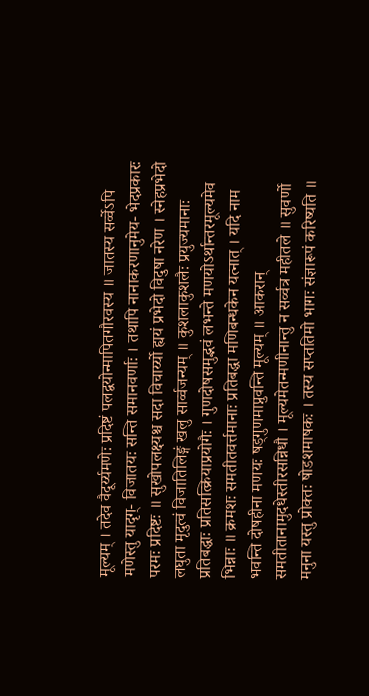मूल्यम् । तदेव वैदूर्य्यमणेः प्रदिष्टं पलद्वयोन्मापितगौरवस्य ॥ जातस्य सर्व्वेऽपि मणेस्तु यादृग्- विजातयः सन्ति समानवर्णाः । तथापि नानाकरणानुमेय- भेदप्रकारः परमः प्रदिष्टः ॥ सुखोपलक्ष्यश्च सदा विचार्य्यो ह्ययं प्रभेदो विदुषा नरेण । स्नेहप्रभेदो लघुता मृदुत्वं विजातिलिङ्गं खलु सार्व्वजन्यम् ॥ कुशलाकुशलैः प्रयुज्यमानाः प्रतिबद्धाः प्रतिसत्क्रियाप्रयोगैः । गुणदोषसमुद्भवं लभन्ते मणयोऽर्थान्तरमूल्यमेव भिन्नाः ॥ क्रमशः समतीतवर्त्तमानाः प्रतिबद्धा मणिबन्धकेन यत्नात् । यदि नाम भवन्ति दोषहीना मणयः षड्गुणमाप्नुवन्ति मूल्यम् ॥ आकरान् समतीतानामुदधेस्तीरसन्निधौ । मूल्यमेतन्मणीनान्तु न सर्व्वत्र महीतले ॥ सुवर्णो मनुना यस्तु प्रोक्तः षोडशमाषकः । तस्य सप्ततिमो भागः संज्ञारूपं करिष्यति ॥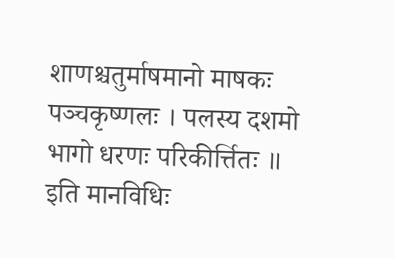शाणश्चतुर्माषमानो माषकः पञ्चकृष्णलः । पलस्य दशमो भागो धरणः परिकीर्त्तितः ॥ इति मानविधिः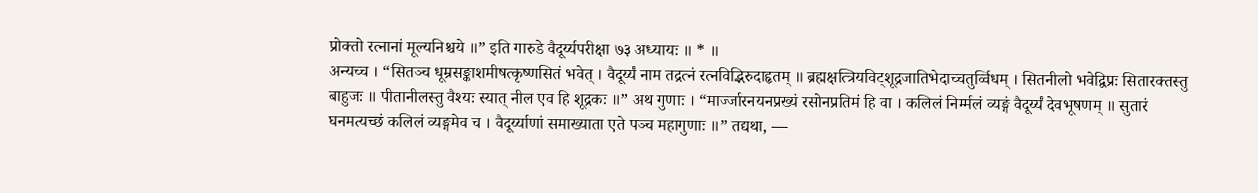प्रोक्तो रत्नानां मूल्यनिश्चये ॥” इति गारुडे वैदूर्य्यपरीक्षा ७३ अध्यायः ॥ * ॥
अन्यच्च । “सितञ्च धूम्रसङ्काशमीषत्कृष्णसितं भवेत् । वैदूर्य्यं नाम तद्रत्नं रत्नविद्भिरुदाहृतम् ॥ ब्रह्मक्षत्त्रियविट्शूद्रजातिभेदाच्चतुर्व्विधम् । सितनीलो भवेद्विप्रः सितारक्तस्तु बाहुजः ॥ पीतानीलस्तु वैश्यः स्यात् नील एव हि शूद्रकः ॥” अथ गुणाः । “मार्ज्जारनयनप्रख्यं रसोनप्रतिमं हि वा । कलिलं निर्म्मलं व्यङ्गं वैदूर्य्यं देवभूषणम् ॥ सुतारं घनमत्यच्छं कलिलं व्यङ्गमेव च । वैदूर्य्याणां समाख्याता एते पञ्च महागुणाः ॥” तद्यथा, —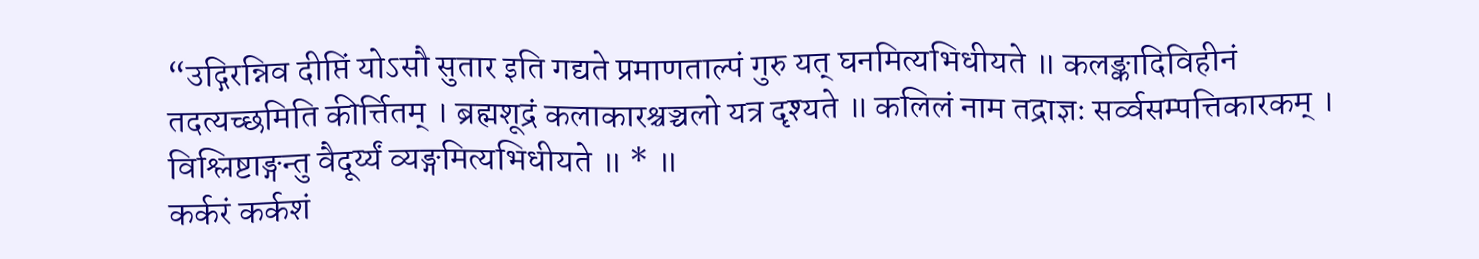“उद्गिरन्निव दीप्तिं योऽसौ सुतार इति गद्यते प्रमाणताल्पं गुरु यत् घनमित्यभिधीयते ॥ कलङ्कादिविहीनं तदत्यच्छमिति कीर्त्तितम् । ब्रह्मशूद्रं कलाकारश्चञ्चलो यत्र दृश्यते ॥ कलिलं नाम तद्राज्ञः सर्व्वसम्पत्तिकारकम् । विश्लिष्टाङ्गन्तु वैदूर्य्यं व्यङ्गमित्यभिधीयते ॥ * ॥
कर्करं कर्कशं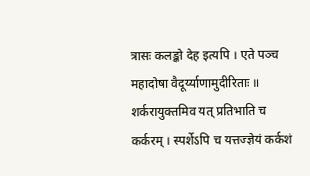त्रासः कलङ्को देह इत्यपि । एते पञ्च महादोषा वैदूर्य्याणामुदीरिताः ॥ शर्करायुक्तमिव यत् प्रतिभाति च कर्करम् । स्पर्शेऽपि च यत्तज्ज्ञेयं कर्कशं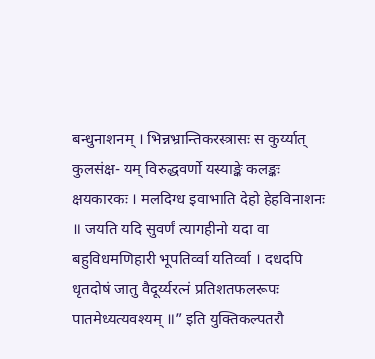बन्धुनाशनम् । भिन्नभ्रान्तिकरस्त्रासः स कुर्य्यात् कुलसंक्ष- यम् विरुद्धवर्णो यस्याङ्के कलङ्कः क्षयकारकः । मलदिग्ध इवाभाति देहो हेहविनाशनः ॥ जयति यदि सुवर्णं त्यागहीनो यदा वा बहुविधमणिहारी भूपतिर्व्वा यतिर्व्वा । दधदपि धृतदोषं जातु वैदूर्य्यरत्नं प्रतिशतफलरूपः पातमेध्यत्यवश्यम् ॥” इति युक्तिकल्पतरौ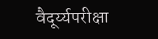वैदूर्य्यपरीक्षा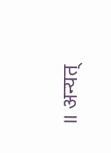॥ अन्यत्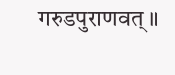गरुडपुराणवत् ॥